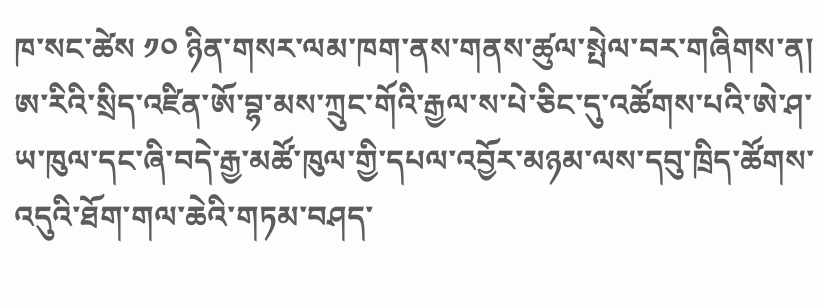ཁ་སང་ཚེས ༡༠ ཉིན་གསར་ལམ་ཁག་ནས་གནས་ཚུལ་སྤེལ་བར་གཞིགས་ན། ཨ་རིའི་སྲིད་འཛིན་ཨོ་བྷ་མས་ཀྲུང་གོའི་རྒྱལ་ས་པེ་ཅིང་དུ་འཚོགས་པའི་ཨེ་ཤ་ཡ་ཁུལ་དང་ཞི་བདེ་རྒྱ་མཚོ་ཁུལ་གྱི་དཔལ་འབྱོར་མཉམ་ལས་དབུ་ཁྲིད་ཚོགས་འདུའི་ཐོག་གལ་ཆེའི་གཏམ་བཤད་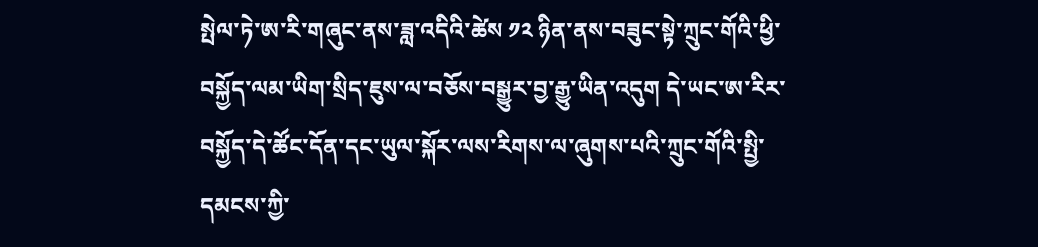སྤེལ་ཏེ་ཨ་རི་གཞུང་ནས་ཟླ་འདིའི་ཚེས ༡༢ ཉིན་ནས་བཟུང་སྟེ་ཀྲུང་གོའི་ཕྱི་བསྐྱོད་ལམ་ཡིག་སྲིད་ཇུས་ལ་བཅོས་བསྒྱུར་བྱ་རྒྱུ་ཡིན་འདུག དེ་ཡང་ཨ་རིར་བསྐྱོད་དེ་ཚོང་དོན་དང་ཡུལ་སྐོར་ལས་རིགས་ལ་ཞུགས་པའི་ཀྲུང་གོའི་སྤྱི་དམངས་ཀྱི་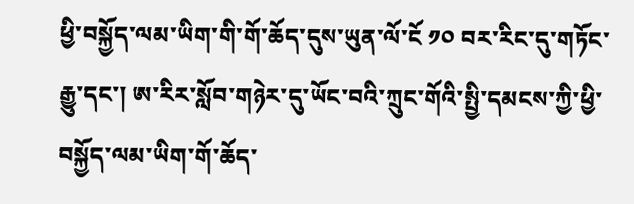ཕྱི་བསྐྱོད་ལམ་ཡིག་གི་གོ་ཆོད་དུས་ཡུན་ལོ་ངོ ༡༠ བར་རིང་དུ་གཏོང་རྒྱུ་དང་། ཨ་རིར་སློབ་གཉེར་དུ་ཡོང་བའི་ཀྲུང་གོའི་སྤྱི་དམངས་ཀྱི་ཕྱི་བསྐྱོད་ལམ་ཡིག་གོ་ཆོད་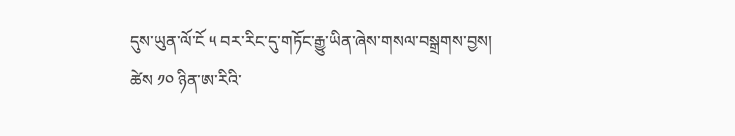དུས་ཡུན་ལོ་ངོ ༥ བར་རིང་དུ་གཏོང་རྒྱུ་ཡིན་ཞེས་གསལ་བསྒྲགས་བྱས།
ཚེས ༡༠ ཉིན་ཨ་རིའི་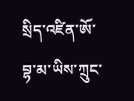སྲིད་འཛིན་ཨོ་བྷ་མ་ཡིས་ཀྲུང་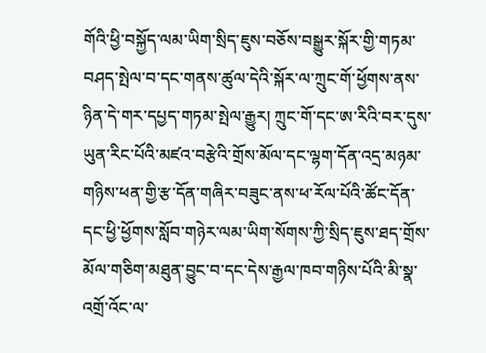གོའི་ཕྱི་བསྐྱོད་ལམ་ཡིག་སྲིད་ཇུས་བཅོས་བསྒྱུར་སྐོར་གྱི་གཏམ་བཤད་སྤེལ་བ་དང་གནས་ཚུལ་དེའི་སྐོར་ལ་ཀྲུང་གོ་ཕྱོགས་ནས་ཉིན་དེ་གར་དཔྱད་གཏམ་སྤེལ་རྒྱུར། ཀྲུང་གོ་དང་ཨ་རིའི་བར་དུས་ཡུན་རིང་པོའི་མཛའ་བརྩེའི་གྲོས་མོལ་དང་ལྷག་དོན་འདྲ་མཉམ་གཉིས་ཕན་གྱི་རྩ་དོན་གཞིར་བཟུང་ནས་ཕ་རོལ་པོའི་ཚོང་དོན་དང་ཕྱི་ཕྱོགས་སློབ་གཉེར་ལམ་ཡིག་སོགས་ཀྱི་སྲིད་ཇུས་ཐད་གྲོས་མོལ་གཅིག་མཐུན་བྱུང་བ་དང་དེས་རྒྱལ་ཁབ་གཉིས་པོའི་མི་སྣ་འགྲོ་འོང་ལ་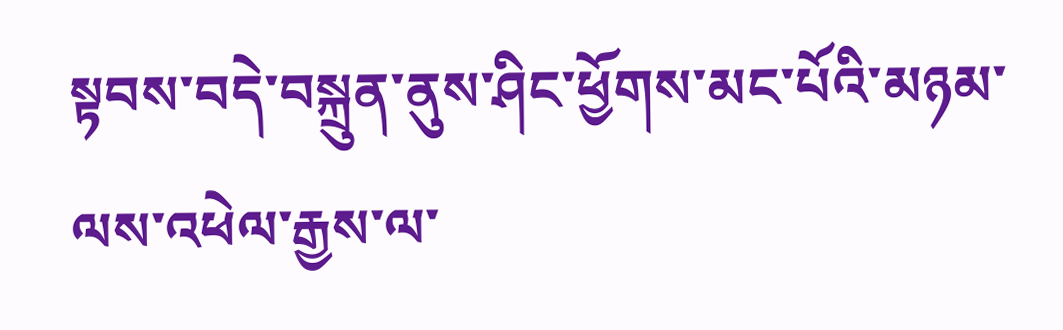སྟབས་བདེ་བསྐྲུན་ནུས་ཤིང་ཕྱོགས་མང་པོའི་མཉམ་ལས་འཕེལ་རྒྱས་ལ་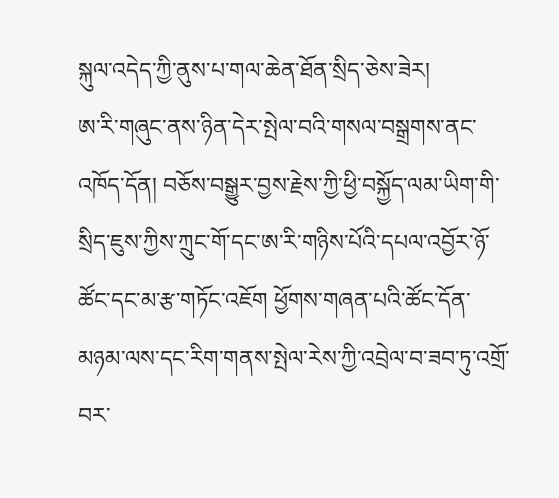སྐུལ་འདེད་ཀྱི་ནུས་པ་གལ་ཆེན་ཐོན་སྲིད་ཅེས་ཟེར།
ཨ་རི་གཞུང་ནས་ཉིན་དེར་སྤེལ་བའི་གསལ་བསྒྲགས་ནང་འཁོད་དོན། བཅོས་བསྒྱུར་བྱས་རྗེས་ཀྱི་ཕྱི་བསྐྱོད་ལམ་ཡིག་གི་སྲིད་ཇུས་ཀྱིས་ཀྲུང་གོ་དང་ཨ་རི་གཉིས་པོའི་དཔལ་འབྱོར་ཉོ་ཚོང་དང་མ་རྩ་གཏོང་འཇོག ཕྱོགས་གཞན་པའི་ཚོང་དོན་མཉམ་ལས་དང་རིག་གནས་སྤེལ་རེས་ཀྱི་འབྲེལ་བ་ཟབ་ཏུ་འགྲོ་བར་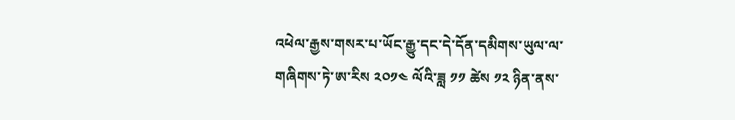འཕེལ་རྒྱས་གསར་པ་ཡོང་རྒྱུ་དང་དེ་དོན་དམིགས་ཡུལ་ལ་གཞིགས་ཏེ་ཨ་རིས ༢༠༡༤ ལོའི་ཟླ ༡༡ ཚེས ༡༢ ཉིན་ནས་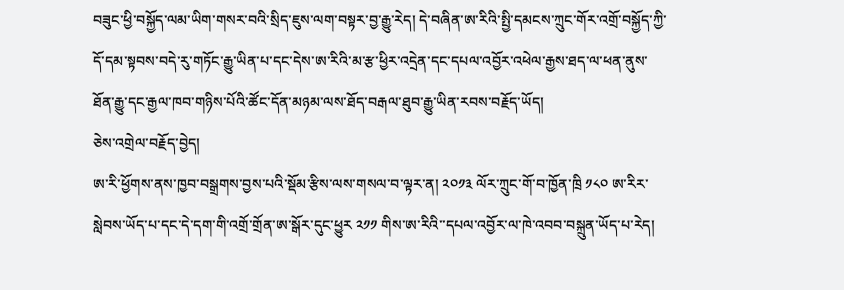བཟུང་ཕྱི་བསྐྱོད་ལམ་ཡིག་གསར་བའི་སྲིད་ཇུས་ལག་བསྟར་བྱ་རྒྱུ་རེད། དེ་བཞིན་ཨ་རིའི་སྤྱི་དམངས་ཀྲུང་གོར་འགྲོ་བསྐྱོད་ཀྱི་དོ་དམ་སྟབས་བདེ་རུ་གཏོང་རྒྱུ་ཡིན་པ་དང་དེས་ཨ་རིའི་མ་རྩ་ཕྱིར་འདྲེན་དང་དཔལ་འབྱོར་འཕེལ་རྒྱས་ཐད་ལ་ཕན་ནུས་ཐོན་རྒྱུ་དང་རྒྱལ་ཁབ་གཉིས་པོའི་ཚོང་དོན་མཉམ་ལས་ཐོད་བརྒལ་ཐུབ་རྒྱུ་ཡིན་རབས་བརྗོད་ཡོད།
ཅེས་འགྲེལ་བརྗོད་བྱེད།
ཨ་རི་ཕྱོགས་ནས་ཁྱབ་བསྒྲགས་བྱས་པའི་སྡོམ་རྩིས་ལས་གསལ་བ་ལྟར་ན། ༢༠༡༣ ལོར་ཀྲུང་གོ་བ་ཁྱོན་ཁྲི ༡༨༠ ཨ་རིར་སླེབས་ཡོད་པ་དང་དེ་དག་གི་འགྲོ་གྲོན་ཨ་སྒོར་དུང་ཕྱུར ༢༡༡ གིས་ཨ་རིའི་་དཔལ་འབྱོར་ལ་ཁེ་འབབ་བསྐྲུན་ཡོད་པ་རེད།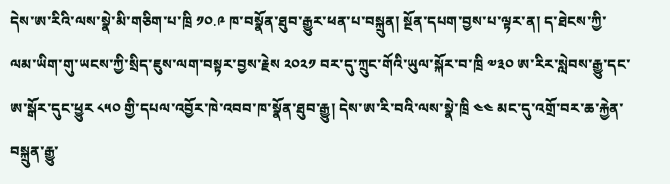དེས་ཨ་རིའི་ལས་སྣེ་མི་གཅིག་པ་ཁྲི ༡༠.༩ ཁ་བསྣོན་ཐུབ་རྒྱུར་ཕན་པ་བསྐྲུན། སྔོན་དཔག་བྱས་པ་ལྟར་ན། ད་ཐེངས་ཀྱི་ལམ་ཡིག་གུ་ཡངས་ཀྱི་སྲིད་ཇུས་ལག་བསྟར་བྱས་རྗེས ༢༠༢༡ བར་དུ་ཀྲུང་གོའི་ཡུལ་སྐོར་བ་ཁྲི ༧༣༠ ཨ་རིར་སླེབས་རྒྱུ་དང་ཨ་སྒོར་དུང་ཕྱུར ༨༥༠ གྱི་དཔལ་འབྱོར་ཁེ་འབབ་ཁ་སྣོན་ཐུབ་རྒྱུ། དེས་ཨ་རི་བའི་ལས་སྣེ་ཁྲི ༤༤ མང་དུ་འགྲོ་བར་ཆ་རྐྱེན་བསྐྲུན་རྒྱུ་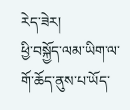རེད་ཟེར།
ཕྱི་བསྐྱོད་ལམ་ཡིག་ལ་གོ་ཆོད་ནུས་པ་ཡོད་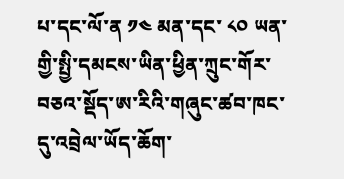པ་དང་ལོ་ན ༡༤ མན་དང་ ༨༠ ཡན་གྱི་སྤྱི་དམངས་ཡིན་ཕྱིན་ཀྲུང་གོར་བཅའ་སྡོད་ཨ་རིའི་གཞུང་ཚབ་ཁང་དུ་འབྲེལ་ཡོད་ཆོག་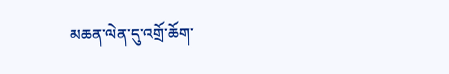མཆན་ལེན་དུ་འགྲོ་ཆོག་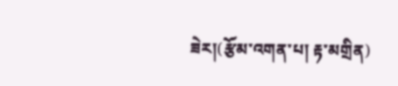ཟེར།(རྩོམ་འགན་པ། རྟ་མགྲིན)